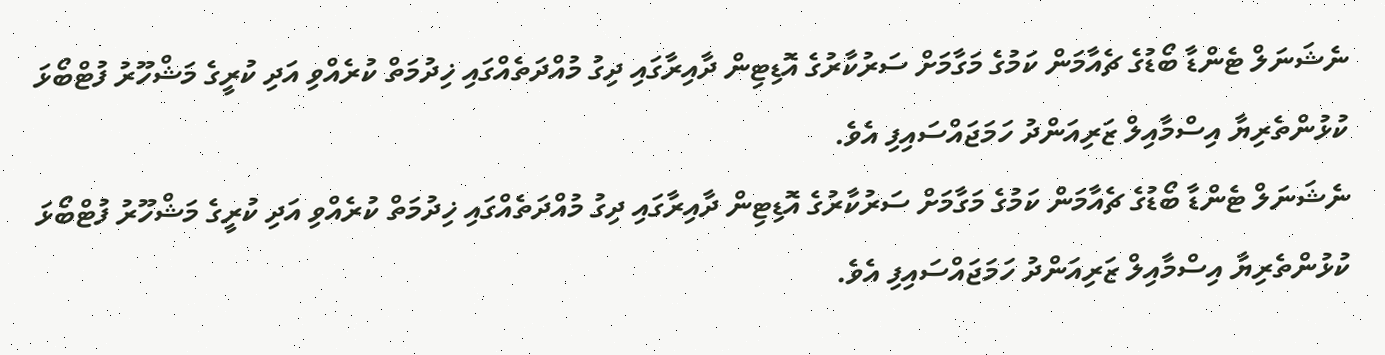ނެޝަނަލް ޓެންޑާ ބޯޑުގެ ޗެއާމަން ކަމުގެ މަގާމަށް ސަރުކާރުގެ އޮޑިޓިން ދާއިރާގައި ދިގު މުއްދަތެއްގައި ޚިދުމަތް ކުރެއްވި އަދި ކުރީގެ މަޝްހޫރު ފުޓްބޯޅަ ކުޅުންތެރިޔާ އިސްމާއިލް ޒަރިއަންދު ހަމަޖައްސައިފި އެވެ.
ނެޝަނަލް ޓެންޑާ ބޯޑުގެ ޗެއާމަން ކަމުގެ މަގާމަށް ސަރުކާރުގެ އޮޑިޓިން ދާއިރާގައި ދިގު މުއްދަތެއްގައި ޚިދުމަތް ކުރެއްވި އަދި ކުރީގެ މަޝްހޫރު ފުޓްބޯޅަ ކުޅުންތެރިޔާ އިސްމާއިލް ޒަރިއަންދު ހަމަޖައްސައިފި އެވެ.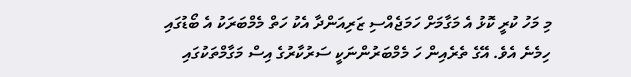މި މަހު ކުރީ ކޮޅު އެ މަގާމަށް ހަމަޖެއްސި ޒަރިއަންދާ އެކު ހަތް މެމްބަރަކު އެ ބޯޑުގައި ހިމެނެ އެވެ. އޭގެ ތެރެއިން ހަ މެމްބަރުންނަކީ ސަރުކާރުގެ އިސް މަގާމްތަކުގައި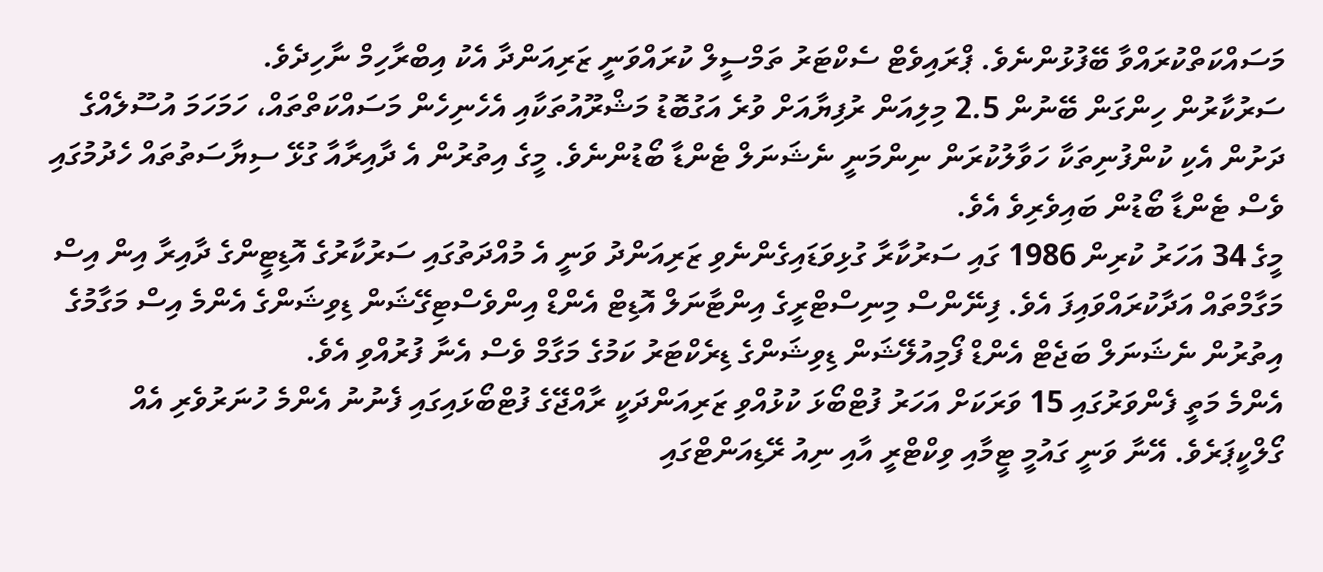މަސައްކަތްކުރައްވާ ބޭފުޅުންނެވެ. ޕްރައިވެޓް ސެކްޓަރު ތަމްސީލް ކުރައްވަނީ ޒަރިއަންދާ އެކު އިބްރާހިމް ނާހިދެވެ.
ސަރުކާރުން ހިންގަން ބޭނުން 2.5 މިލިއަން ރުފިޔާއަށް ވުރެ އަގުބޮޑު މަޝްރޫއުތަކާއި އެހެނިހެން މަސައްކަތްތައް، ހަމަހަމަ އުސޫލެއްގެ ދަށުން އެކި ކުންފުނިތަކާ ހަވާލުކުރަން ނިންމަނީ ނެޝަނަލް ޓެންޑާ ބޯޑުންނެވެ. މީގެ އިތުރުން އެ ދާއިރާއާ ގުޅޭ ސިޔާސަތުތައް ހެދުމުގައި ވެސް ޓެންޑާ ބޯޑުން ބައިވެރިވެ އެވެ.
މީގެ 34 އަހަރު ކުރިން 1986 ގައި ސަރުކާރާ ގުޅިވަޑައިގެންނެވި ޒަރިއަންދު ވަނީ އެ މުއްދަތުގައި ސަރުކާރުގެ އޮޑިޓީންގެ ދާއިރާ އިން އިސް މަގާމްތައް އަދާކުރައްވައިފަ އެވެ. ފިނޭންސް މިނިސްޓްރީގެ އިންޓާނަލް އޮޑިޓް އެންޑް އިންވެސްޓިގޭޝަން ޑިވިޝަންގެ އެންމެ އިސް މަގާމުގެ އިތުރުން ނެޝަނަލް ބަޖެޓް އެންޑް ފޯމިއުލޭޝަން ޑިވިޝަންގެ ޑިރެކްޓަރު ކަމުގެ މަގާމް ވެސް އެނާ ފުރުއްވި އެވެ.
އެންމެ މަތީ ފެންވަރުގައި 15 ވަރަކަށް އަހަރު ފުޓްބޯޅަ ކުޅުއްވި ޒަރިއަންދަކީ ރާއްޖޭގެ ފުޓްބޯޅައިގައި ފެނުނު އެންމެ ހުނަރުވެރި އެއް ގޯލްކީޕަރެވެ. އޭނާ ވަނީ ގައުމީ ޓީމާއި ވިކްޓްރީ އާއި ނިއު ރޭޑިއަންޓްގައި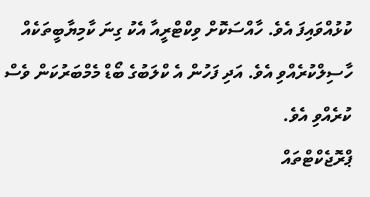ކުޅުއްވައިފަ އެވެ. ހާއްސަކޮށް ވިކްޓްރީއާ އެކު ގިނަ ކާމިޔާބީތަކެއް ހާސިލްކުރެއްވި އެވެ. އަދި ފަހުން އެ ކްލަބުގެ ބޯޑް މެމްބަރުކަން ވެސް ކުރެއްވި އެވެ.
ޕްރޮޖެކްޓްތައް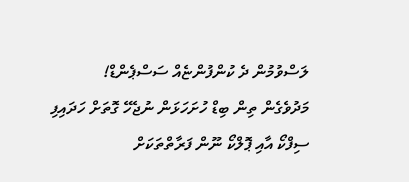ލަސްވުމުން ދެ ކުންފުންޏެއް ސަސްޕެންޑް!
މަދުވެގެން ތިން ބިޑް ހުށަހަޅަން ނުޖެހޭ ގޮތަށް ހަދައިފި
ސިފްކޯ އާއި ޕޮލްކޯ ނޫން ފަރާތްތަކަށް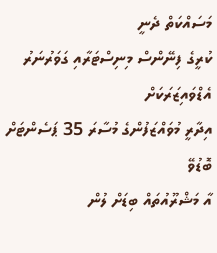މަސައްކަތް ދެނީ
ކުރީގެ ފިނޭންސް މިނިސްޓަރާއި ގަވަރުނަރު އެޑްވައިޒަރަކަށް
އިދާރީ މުވައްޒަފުންގެ މުސާރަ 35 ޕަސެންޓަށް ބޮޑުވޭ
އާ މަޝްރޫއުތައް ބިޑަށް ލުން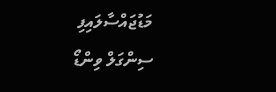މަޑުޖައްސާލައިފި
ސިންގަލް ވިންޑޯ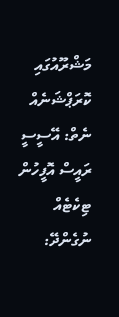މަޝްރޫއުގައި ކޮރަޕްޝަނެއް ނެތް: އޭސީސީ
ރައީސް އޮފީހުން ޓިކެޓެއް ނުގެންދޭ: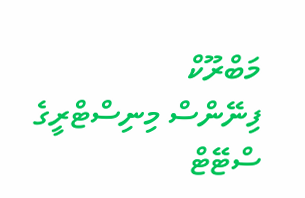މަބްރޫކް
ފިނޭންސް މިނިސްޓްރީގެ ސްޓޭޓް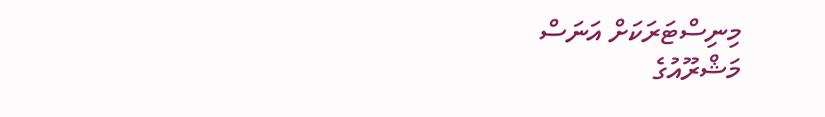މިނިސްޓަރަކަށް އަނަސް
މަޝްރޫއުގެ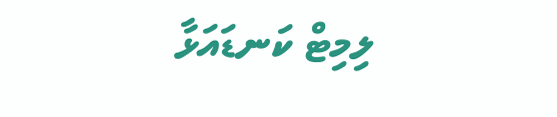ލިމިޓް ކަނޑައަޅާ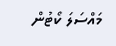މައްސަލަ ކޯޓުން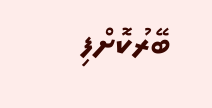ބޭރުކޮށްފި